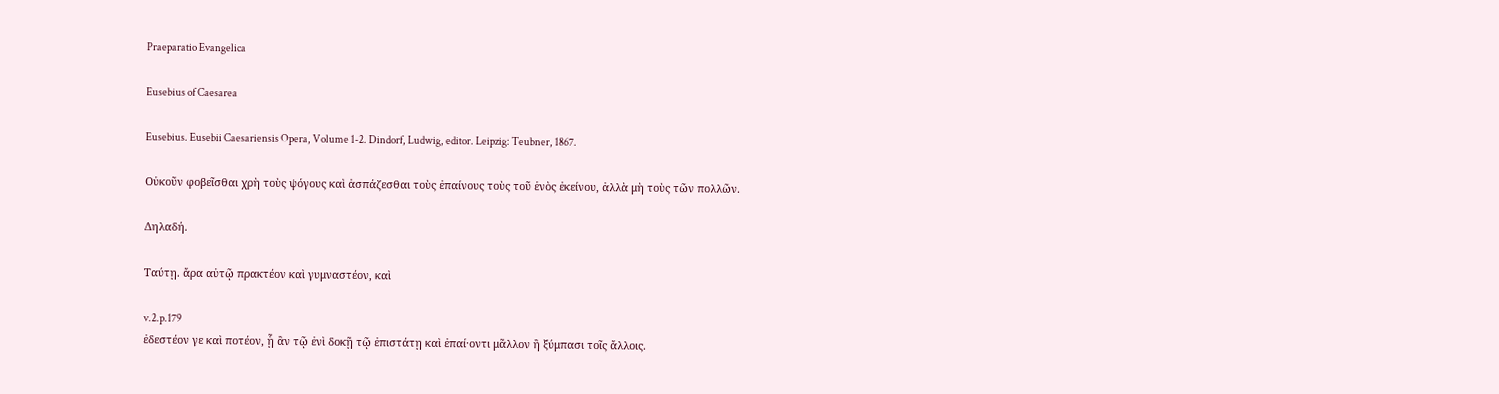Praeparatio Evangelica

Eusebius of Caesarea

Eusebius. Eusebii Caesariensis Opera, Volume 1-2. Dindorf, Ludwig, editor. Leipzig: Teubner, 1867.

Οὐκοῦν φοβεῖσθαι χρὴ τοὺς ψόγους καὶ ἀσπάζεσθαι τοὺς ἐπαίνους τοὺς τοῦ ἑνὸς ἐκείνου, ἀλλὰ μὴ τοὺς τῶν πολλῶν.

Δηλαδή.

Ταύτῃ. ἄρα αὐτῷ πρακτέον καὶ γυμναστέον, καὶ

v.2.p.179
ἐδεστέον γε καὶ ποτέον, ᾗ ἂν τῷ ἐνὶ δοκῇ τῷ ἐπιστάτῃ καὶ ἐπαί·οντι μᾶλλον ἢ ξύμπασι τοῖς ἄλλοις.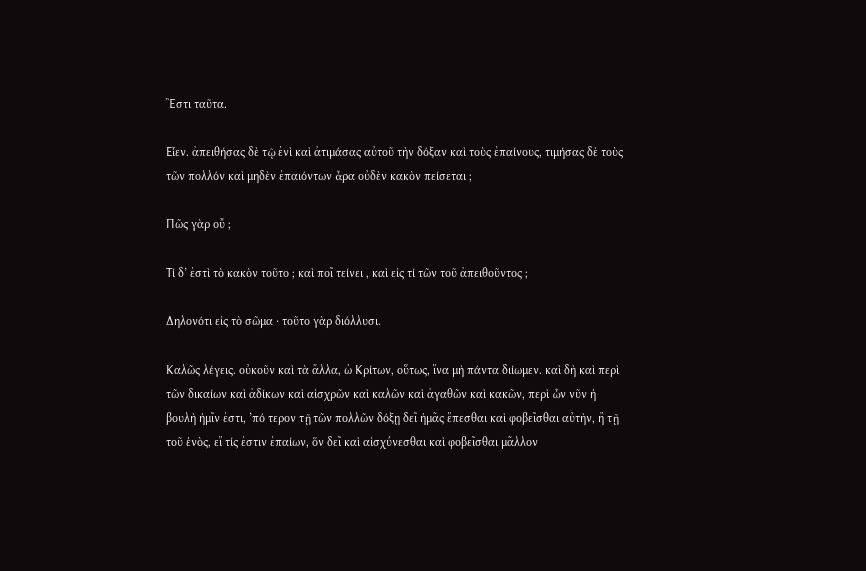Ἒστι ταῦτα.

Εἷεν. ἀπειθήσας δὲ τῷ ἐνὶ καὶ ἀτιμάσας αὐτοῦ τὴν δόξαν καὶ τοὺς ἐπαίνους, τιμήσας δὲ τοὺς τῶν πολλόν καὶ μηδὲν ἐπαιόντων ἆρα οὐδὲν κακὸν πείσεται ;

Πῶς γὰρ οὔ ;

Τί δ’ ἐστὶ τὸ κακὸν τοῦτο ; καὶ ποῖ τείνει , καὶ εἰς τί τῶν τοῦ ἀπειθοῦντος ;

Δηλονότι εἰς τὸ σῶμα · τοῦτο γὰρ διόλλυσι.

Καλῶς λέγεις. οὐκοῦν καὶ τὰ ἄλλα, ὠ Κρίτων, οὕτως, ἵνα μὴ πάντα διίωμεν. καὶ δὴ καὶ περὶ τῶν δικαίων καὶ ἀδίκων καὶ αἰσχρῶν καὶ καλῶν καὶ ἀγαθῶν καὶ κακῶν, περὶ ὧν νῦν ἡ βουλὴ ἡμῖν ἐστι, ’πό τερον τῇ τῶν πολλῶν δόξῃ δεῖ ἡμᾶς ἕπεσθαι καὶ φοβεῖσθαι αὐτὴν, ἢ τῇ τοῦ ἑνὸς, εἴ τίς ἐστιν ἐπαίων, ὅν δεῖ καὶ αἰσχύνεσθαι καὶ φοβεῖσθαι μᾶλλον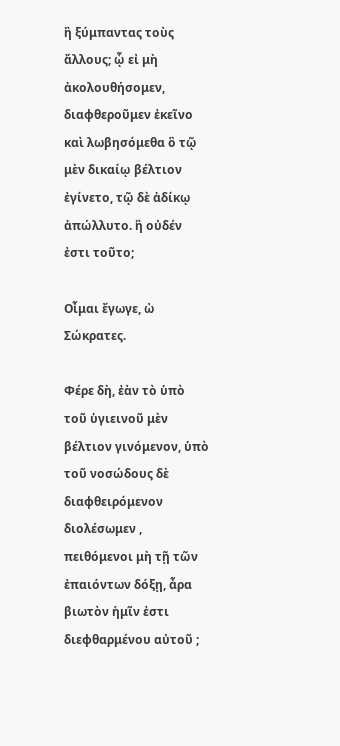ἢ ξύμπαντας τοὺς ἄλλους; ᾧ εἰ μὴ ἀκολουθήσομεν, διαφθεροῦμεν ἐκεῖνο καὶ λωβησόμεθα ὃ τῷ μὲν δικαίῳ βέλτιον ἐγίνετο, τῷ δὲ ἀδίκῳ ἀπώλλυτο. ἢ οὐδέν ἐστι τοῦτο;

Οἶμαι ἔγωγε, ὠ Σώκρατες.

Φέρε δὴ, ἐὰν τὸ ὑπὸ τοῦ ὑγιεινοῦ μὲν βέλτιον γινόμενον, ὑπὸ τοῦ νοσώδους δὲ διαφθειρόμενον διολέσωμεν , πειθόμενοι μὴ τῇ τῶν ἐπαιόντων δόξῃ, ἆρα βιωτὸν ἡμῖν ἐστι διεφθαρμένου αὐτοῦ ;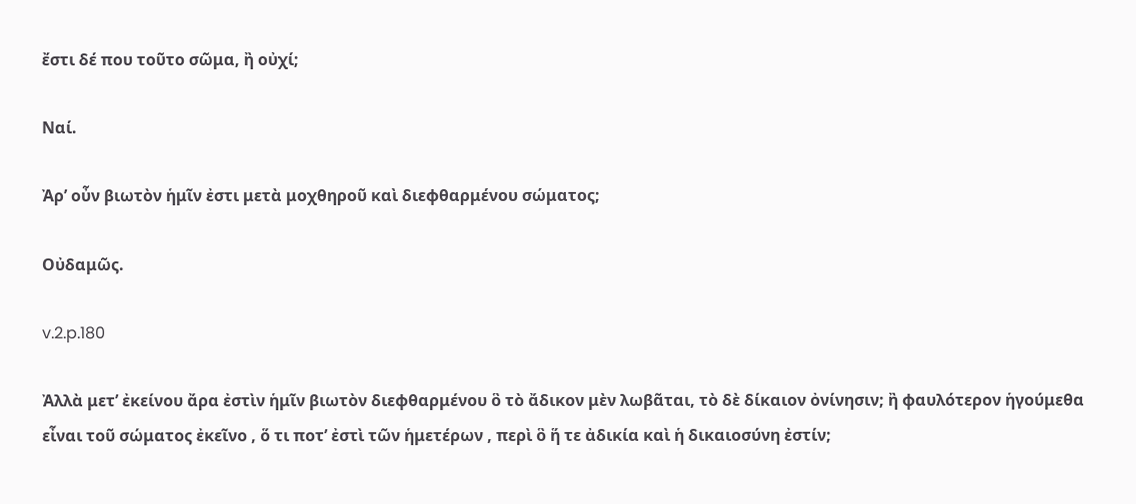ἔστι δέ που τοῦτο σῶμα, ἢ οὐχί;

Ναί.

Ἀρ’ οὖν βιωτὸν ἡμῖν ἐστι μετὰ μοχθηροῦ καὶ διεφθαρμένου σώματος;

Οὐδαμῶς.

v.2.p.180

Ἀλλὰ μετ’ ἐκείνου ἄρα ἐστὶν ἡμῖν βιωτὸν διεφθαρμένου ὃ τὸ ἄδικον μὲν λωβᾶται, τὸ δὲ δίκαιον ὀνίνησιν; ἢ φαυλότερον ἡγούμεθα εἶναι τοῦ σώματος ἐκεῖνο , ὅ τι ποτ’ ἐστὶ τῶν ἡμετέρων , περὶ ὃ ἥ τε ἀδικία καὶ ἡ δικαιοσύνη ἐστίν;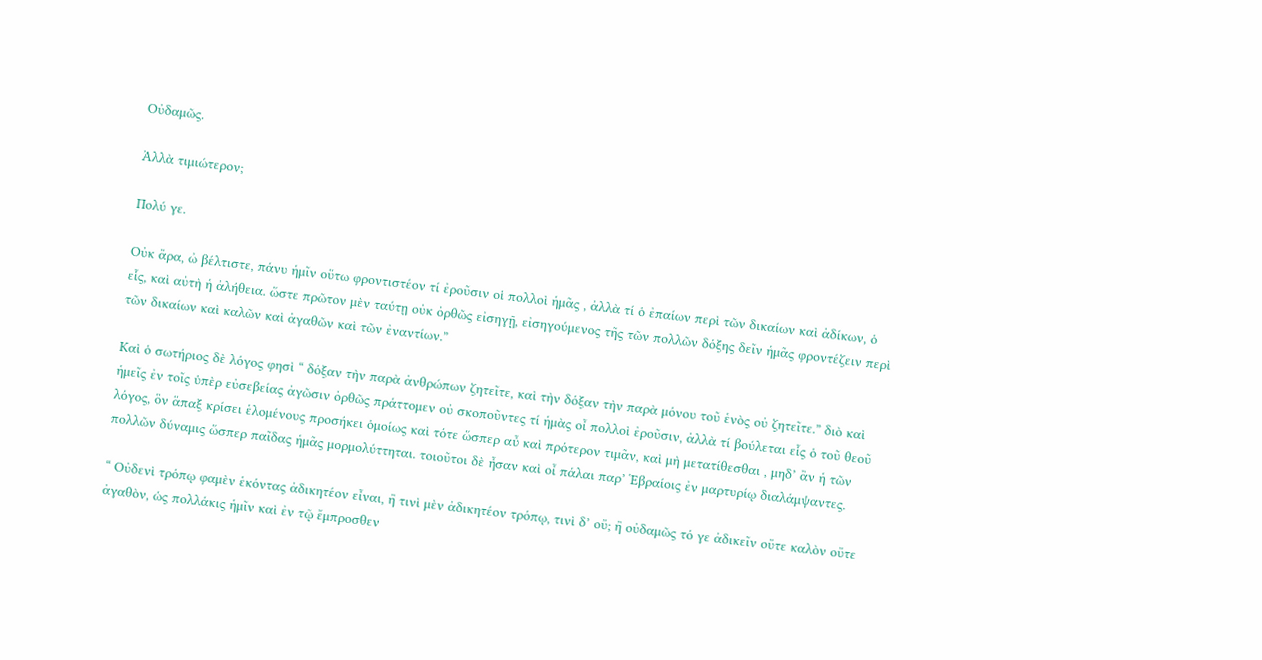Οὐδαμῶς.

Ἀλλὰ τιμιώτερον;

Πολύ γε.

Οὐκ ἄρα, ὠ βέλτιστε, πάνυ ἡμῖν οὕτω φροντιστέον τί ἐροῦσιν οἱ πολλοὶ ἡμᾶς , ἀλλὰ τί ὁ ἐπαίων περὶ τῶν δικαίων καὶ ἀδίκων, ὁ εἷς, καὶ αὐτὴ ἡ ἀλήθεια. ὥστε πρῶτον μὲν ταύτῃ οὐκ ὀρθῶς εἰσηγῇ, εἰσηγούμενος τῆς τῶν πολλῶν δόξης δεῖν ἡμᾶς φροντέζειν περὶ τῶν δικαίων καὶ καλῶν καὶ ἀγαθῶν καὶ τῶν ἐναντίων.”

Καὶ ὁ σωτήριος δὲ λόγος φησὶ “ δόξαν τὴν παρὰ ἀνθρώπων ζητεῖτε, καὶ τὴν δόξαν τὴν παρὰ μόνου τοῦ ἑνὸς οὐ ζητεῖτε.” διὸ καὶ ἡμεῖς ἐν τοῖς ὑπὲρ εὐσεβείας ἀγῶσιν ὀρθῶς πράττομεν οὐ σκοποῦντες τί ἡμὰς οἶ πολλοὶ ἐροῦσιν, ἀλλὰ τί βούλεται εἷς ὁ τοῦ θεοῦ λόγος, ὃν ἅπαξ κρίσει ἑλομένους προσήκει ὁμοίως καὶ τότε ὥσπερ αὖ καὶ πρότερον τιμᾶν, καὶ μὴ μετατίθεσθαι , μηδ’ ἂν ἡ τῶν πολλῶν δύναμις ὥσπερ παῖδας ἡμᾶς μορμολύττηται. τοιοῦτοι δὲ ἦσαν καὶ οἶ πάλαι παρ’ Ἑβραίοις ἐν μαρτυρίῳ διαλάμψαντες.

“ Οὐδενὶ τρόπῳ φαμὲν ἑκόντας ἀδικητέον εἶναι, ἢ τινὶ μὲν ἀδικητέον τρόπῳ, τινὶ δ’ οὔ; ἢ οὐδαμῶς τό γε ἀδικεῖν οὔτε καλὸν οὔτε ἀγαθὸν, ὡς πολλάκις ἡμῖν καὶ ἐν τῷ ἔμπροσθεν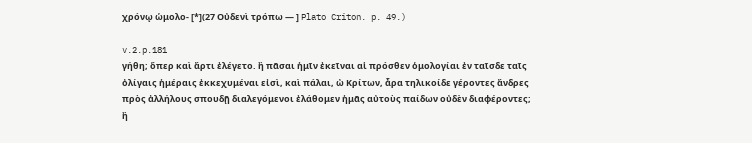χρόνῳ ὡμολο- [*](27 Οὐδενὶ τρόπω — ] Plato Criton. p. 49.)

v.2.p.181
γήθη; ὅπερ καὶ ἄρτι ἐλέγετο. ἢ πᾶσαι ἡμῖν ἐκεῖναι αἱ πρόσθεν ὁμολογίαι ἐν ταῖσδε ταῖς ὀλίγαις ἡμέραις ἐκκεχυμέναι εἰσὶ, καὶ πάλαι, ὠ Κρίτων, ἆρα τηλικοίδε γέροντες ἄνδρες πρὸς ἀλλήλους σπουδῇ διαλεγόμενοι ἐλάθομεν ἡμᾶς αὐτοὺς παίδων οὐδὲν διαφέροντες; ἢ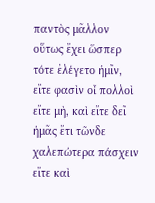παντὸς μᾶλλον οὕτως ἔχει ὥσπερ τότε ἐλέγετο ἡμῖν, εἴτε φασὶν οἶ πολλοὶ εἴτε μὴ, καὶ εἴτε δεῖ ἡμᾶς ἔτι τῶνδε χαλεπώτερα πάσχειν εἴτε καὶ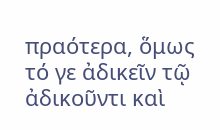πραότερα, ὅμως τό γε ἀδικεῖν τῷ ἀδικοῦντι καὶ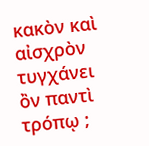κακὸν καὶ αἰσχρὸν τυγχάνει ὂν παντὶ τρόπῳ ;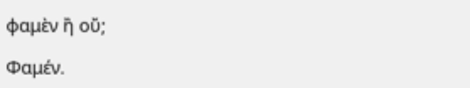φαμὲν ἢ οὔ;

Φαμέν.